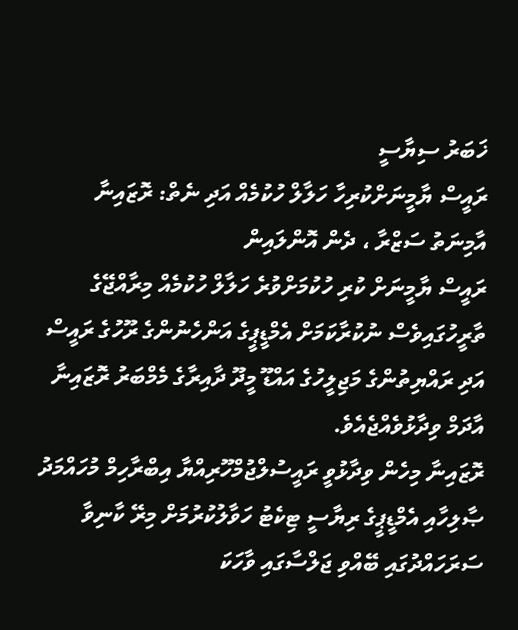ޚަބަރު ސިޔާސީ
ރައީސް ޔާމީނަށްކުރިހާ ހަލާލް ހުކުމެއް އަދި ނެތް: ރޮޒައިނާ
އާމިނަތު ސަޒްރާ ، ދެން އޮންލައިން
ރައީސް ޔާމީނަށް ކުރި ހުކުމަށްވުރެ ހަލާލް ހުކުމެއް މިރާއްޖޭގެ ތާރީހުގައިވެސް ނުކުރާކަމަށް އެމްޑީޕީގެ އަންހެނުންގެ ރޫހުގެ ރައީސް އަދި ރައްޔިތުންގެ މަޖިލީހުގެ އައްޑޫ މީދޫ ދާއިރާގެ މެމްބަރު ރޮޒައިނާ އާދަމް ވިދާޅުވެއްޖެއެވެ.
ރޮޒައިނާ މިހެން ވިދާޅުވީ ރައީސުލްޖުމްހޫރިއްޔާ އިބްރާހިމް މުހައްމަދު ޞާލިހާއި އެމްޑީޕީގެ ރިޔާސީ ޓިކެޓު ހަވާލުކުރުމަށް މިރޭ ކާނިވާ ސަރަހައްދުގައި ބޭއްވި ޖަލްސާގައި ވާހަކަ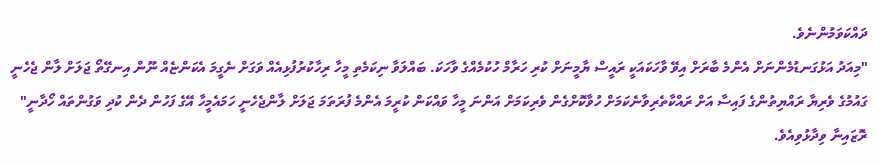ދައްކަވަމުންނެވެ.
"މިއަދު އަޅުގަނޑުމެންނަށް އެންމެ ބާރަށް އިވޭ ވާހަކައަކީ ރައީސް ޔާމީނަށް ކުރި ހަރާމް ހުކުމެއްގެ ވާހަކަ. ބައްލަވާ ނިކަމެތި މީހާ ރިހާކުރުފުޅިއެއް ވަގަށް ނެގީމަ އެކަންޏެއް ނޫން އިނގޭތޯ ޖަލަށް ލާން ޖެހެނީ ގައުމުގެ ވެރިޔާ ރައްޔިތުންގެ ފައިސާ އަށް ރައްކާތެރިވާނެކަމަށް ހުވާކޮށްގެން ވެރިކަމަށް އަންނަ މީހާ ވައްކަން ކުރީމަ އެންމެ ފުރަތަމަ ޖަލަށް ލާންޖެހެނީ ހަމައެމީހާ އޭގެ ފަހުން ދެން ކުދި ވަގުންތައް ހޯދާނީ" ރޮޒައިނާ ވިދާޅުވިއެވެ.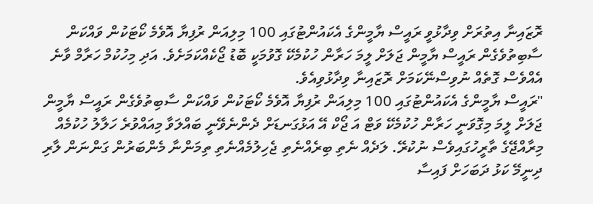ރޮޒައިނާ އިތުރަށް ވިދާޅުވީ ރައީސް ޔާމީންގެ އެކައުންޓުގައި 100 މިލިއަން ރުފިޔާ އޮވެމެ ކޯޓަކުން ވައްކަން ސާބިތުވެގެން ރައީސް ޔާމީން ޖަލަށް ލީމަ ހަރާން ހުކުމެކޭ ގޮވުމަކީ ބޮޑު ޖޯކެއްކަމަށެވެ. އަދި މިހުކުމް ހަރާމް ވާނެ އެއްވެސް ގޮތެއް ނުވިސްނޭކަމަށް ރޮޒައިނާ ވިދާޅުވިއެވެ.
"ރައީސް ޔާމީންގެ އެކައުންޓުގައި 100 މިލިއަން ރުފިޔާ އޮވެމެ ކޯޓަކުން ވައްކަން ސާބިތުވެގެން ރައީސް ޔާމީން ޖަލަށް ލީމަ މިގޮވަނީ ހަރާން ހުކުމެކޭ ވަޓް އަ ޖޯކް އޭ އަޅުގަނޑަށް ދެންނެވޭނީ ބައްލަވާ މިއައްވުރެ ހަލާލު ހުކުމެއް މިރާއްޖޭގެ ތާރީހުގައިވެސް ނުކުރޭ. ލަދެއް ނެތި ބިރެއްނެތި ޖެހިލުމެއްނެތި ތިމަންނާ މެންބަރުން ގަންނަން ލާރި ދިނީމޭ ކަޅު ދަބަހަށް ފައިސާ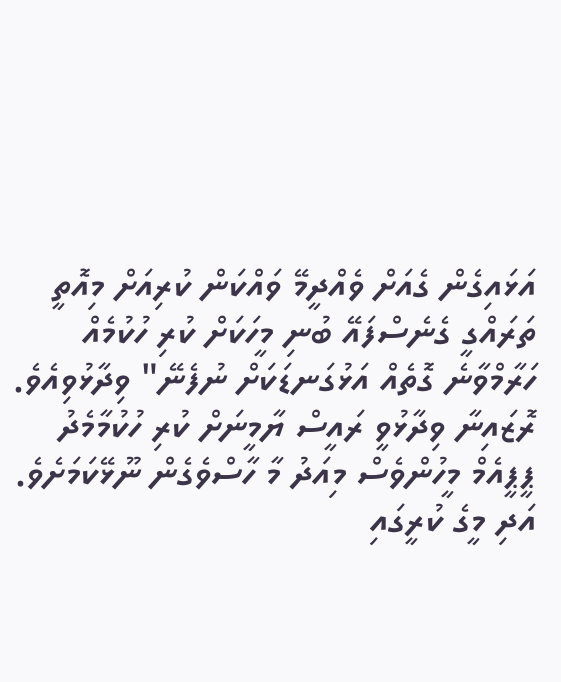އަޅައިގެން ގެއަށް ވެއްދީމޭ ވައްކަން ކުރިއަށް މިއޮތީ ތަރައްގީ ގެނެސްފައޭ ބުނި މީހަކަށް ކުރި ހުކުމެއް ހަރާމްވާނެ ގޮތެއް އަޅުގަނޑަކަށް ނުފެނޭ" ވިދާޅުވިއެވެ.
ރޮޒައިނާ ވިދާޅުވީ ރައީސް ޔާމީނަށް ކުރި ހުކުމާމެދު ޕީޕީއެމް މީހުންވެސް މިއަދު މާ ހާސްވެގެން ނޫޅޭކަމަށެވެ. އަދި މީގެ ކުރީގައި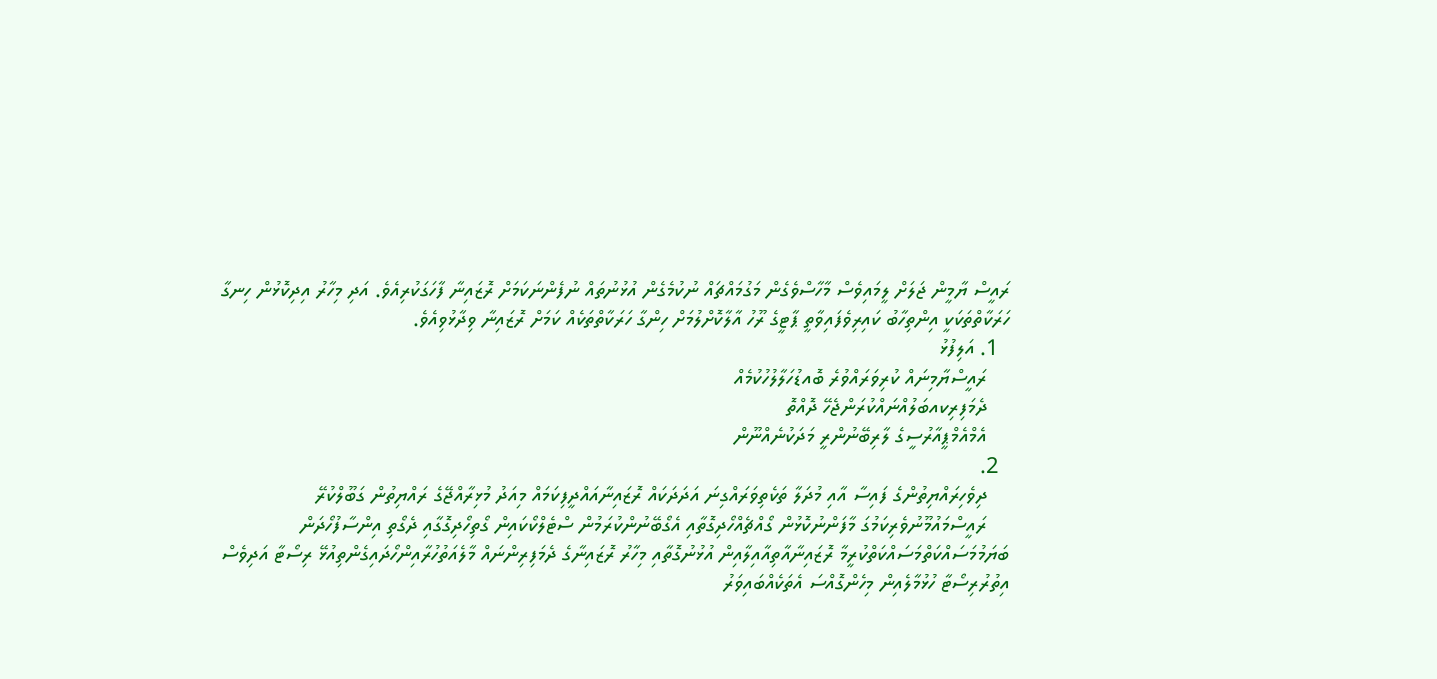ރައީސް ޔާމީން ޖަލަށް ލީމައިވެސް މާހާސްވެގެން މަގުމައްޗައް ނުކުމެގެން އުޅުނުތައް ނުފެންނަކަމަށް ރޮޒައިނާ ފާހަގަކުރިއެވެ. އަދި މިހާރު އިދިކޮޅުން ހިނގާ ހަރަކާތްތަކަކީ އިންތިހާބު ކައިރިވެފައިވާތީ ޕާޓީގެ ރޫހު އާލާކޮށްލުމަށް ހިންގާ ހަރަކާތްތަކެއް ކަމަށް ރޮޒައިނާ ވިދާޅުވިއެވެ.
  1. އަލިފުޅު
    ރައީސްޔާމިނައް ކުރިވަރައްވުރެ ބޮއޑުހަލާލުހުކުމެއް
    ދެމަފިރިކއބަލުއްނައްކުރަންޖެހޭ ދޮއްތޮ
    އެމްއެމްޕީއާރުސީގެ ލާރިބޭނުންރީ މަދަކުނެއްނޫން
  2.
    ދިވެހިރައްޔިތުންގެ ފައިސާ އާއި މުދަލާ ތަކެތިވަރައްގިނަ އަދަދަކައް ރޮޒައިނާއައްދީފިކަމައް މިއަދު މުޅިރާއްޖޭގެ ރައްޔިތުން ގަބޫލްކުރޭ
    ރައީސްމައުމޫނުވެރިކަމުގަ މާފަންނުކޮޅުން ގޯއްޗެއްހޯދިގޮތާއި އެގޯބޭނުންކުރަމުން ސްޓެލްކޯކައިން ގޯތިހޯދިގޮގާއި ދެގޯތި އިންސާފުހޯދަން ބަޔަމުމަސައްކަތްމަސައްކަތްކުރީމާ ރޮޒައިނާއާތިއާއިލާއިން އުޅުނުގޮތާއި މިހާރު ރޮޒައިނާގެ ދެމަފިރިންނައް މާލެއަތުހުރާއިންހޯދައިގެންތިއުޅޭ ރިސޯޓާ އަދިވެސް އިތުރުރިސޯޓާ ހުޅުމާލެއިން މިހެންގޮއްސަ އެތަކެއްބައިވަރު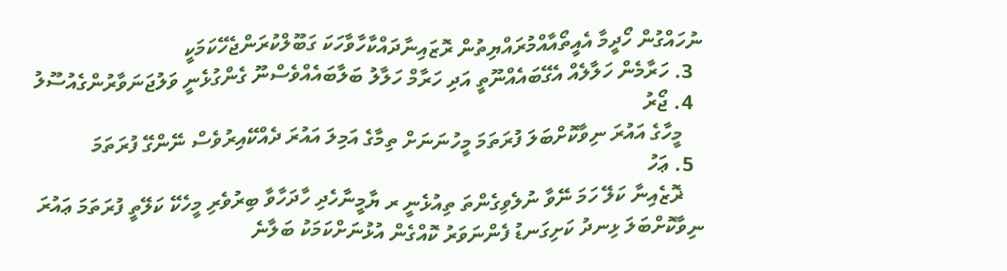ނުހައްގުން ހޯދީމާ އެއީތޯއާއްމުރައްޔިތުން ރޮޒައިނާދައްކާހާވާހަކަ ގަބޫލްކުރަންޖެހޭކަމަކީ
  3. ހަރާމެން ހަލާލެއް އެގޭބައެއްނޫތީ އަދި ހަރާމް ހަލާލު ބަލާބައެއްވެސްނޫ ގެންގުޅެނީ ވަލުޖަނަވާރުންގެއުސޫލު
  4. ޖޯރު
    މީހާގެ އައުރަ ނިވާކޮށްބަލަ ފުރަތަމަ މީހުނަނަށް ތިމާގެ އަމިލަ އައުރަ ދެއްކޭއިރުވެސް ނޭންގޭ ފުރަތަމަ
  5. ޢަހު
    ޜޮޒެއިނާ ކަލޭ ހަމަ ނޭވާ ނުލެވިގެންތަ ތިއުޅެނީ ރ ޔާމީނާހެދި ހާދަހާވާ ބިރުވެރި މީހެކޭ ކަލޭތީ ފުރަތަމަ ޢައުރަ ނިވާކޮށްބަލަ ޅިނދު ކަށިގަނޑު ފެންނަވަރު ކޮއްގެން އުޅުނަށްކަމަކު ބަލާނެ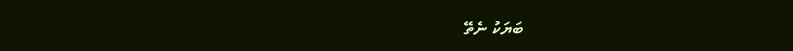ބަޔަކު ނެތޭ